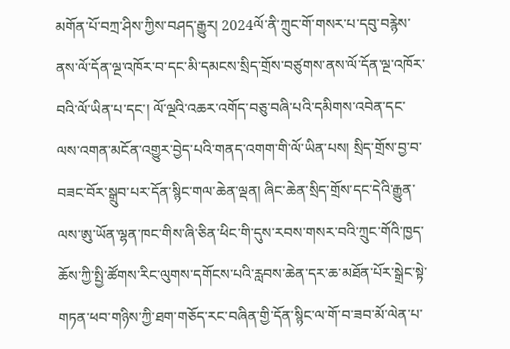མགོན་པོ་བཀྲ་ཤིས་ཀྱིས་བཤད་རྒྱུར། 2024ལོ་ནི་ཀྲུང་གོ་གསར་པ་དབུ་བརྙེས་ནས་ལོ་དོན་ལྔ་འཁོར་བ་དང་མི་དམངས་སྲིད་གྲོས་བཙུགས་ནས་ལོ་དོན་ལྔ་འཁོར་བའི་ལོ་ཡིན་པ་དང་། ལོ་ལྔའི་འཆར་འགོད་བཅུ་བཞི་པའི་དམིགས་འབེན་དང་ལས་འགན་མངོན་འགྱུར་བྱེད་པའི་གནད་འགག་གི་ལོ་ཡིན་པས། སྲིད་གྲོས་བྱ་བ་བཟང་བོར་སྒྲུབ་པར་དོན་སྙིང་གལ་ཆེན་ལྡན། ཞིང་ཆེན་སྲིད་གྲོས་དང་དེའི་རྒྱུན་ལས་ཨུ་ཡོན་ལྷན་ཁང་གིས་ཞི་ཅིན་ཕིང་གི་དུས་རབས་གསར་བའི་ཀྲུང་གོའི་ཁྱད་ཆོས་ཀྱི་སྤྱི་ཚོགས་རིང་ལུགས་དགོངས་པའི་རླབས་ཆེན་དར་ཆ་མཐོན་པོར་སྒྲེང་སྟེ་གཏན་ཕབ་གཉིས་ཀྱི་ཐག་གཅོད་རང་བཞིན་གྱི་དོན་སྙིང་ལ་གོ་བ་ཟབ་མོ་ལེན་པ་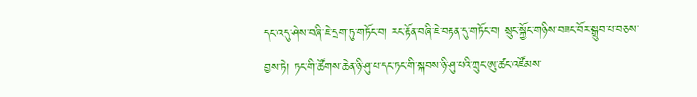དང་འདུ་ཤེས་བཞི་ཇེ་དྲག་ཏུ་གཏོང་བ། རང་རྟོན་བཞི་ཇེ་བརྟན་དུ་གཏོང་བ། སྲུང་སྐྱོང་གཉིས་བཟང་བོར་སྒྲུབ་པ་བཅས་བྱས་ཏེ། ཏང་གི་ཚོགས་ཆེན་ཉི་ཤུ་པ་དང་ཏང་གི་སྐབས་ཉི་ཤུ་པའི་ཀྲུང་ཨུ་ཚང་འཛོམས་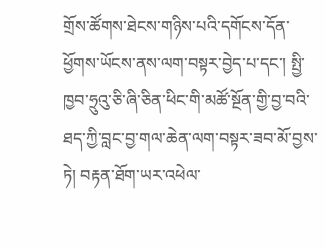གྲོས་ཚོགས་ཐེངས་གཉིས་པའི་དགོངས་དོན་ཕྱོགས་ཡོངས་ནས་ལག་བསྟར་བྱེད་པ་དང་། སྤྱི་ཁྱབ་ཧྲུའུ་ཅི་ཞི་ཅིན་ཕིང་གི་མཚོ་སྔོན་གྱི་བྱ་བའི་ཐད་ཀྱི་བླང་བྱ་གལ་ཆེན་ལག་བསྟར་ཟབ་མོ་བྱས་ཏེ། བརྟན་ཐོག་ཡར་འཕེལ་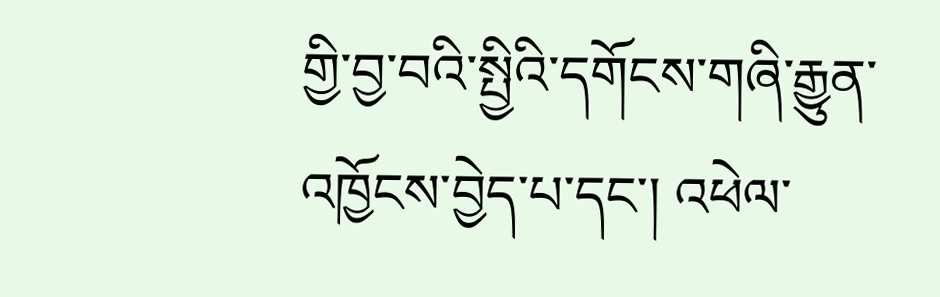གྱི་བྱ་བའི་སྤྱིའི་དགོངས་གཞི་རྒྱུན་འཁྱོངས་བྱེད་པ་དང་། འཕེལ་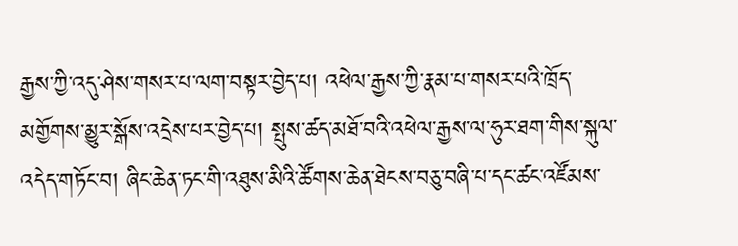རྒྱས་ཀྱི་འདུ་ཤེས་གསར་པ་ལག་བསྟར་བྱེད་པ། འཕེལ་རྒྱས་ཀྱི་རྣམ་པ་གསར་པའི་ཁྲོད་མགྱོགས་མྱུར་སྒོས་འདྲེས་པར་བྱེད་པ། སྤུས་ཚད་མཐོ་བའི་འཕེལ་རྒྱས་ལ་ཧུར་ཐག་གིས་སྐུལ་འདེད་གཏོང་བ། ཞིང་ཆེན་ཏང་གི་འཐུས་མིའི་ཚོགས་ཆེན་ཐེངས་བཅུ་བཞི་པ་དང་ཚང་འཛོམས་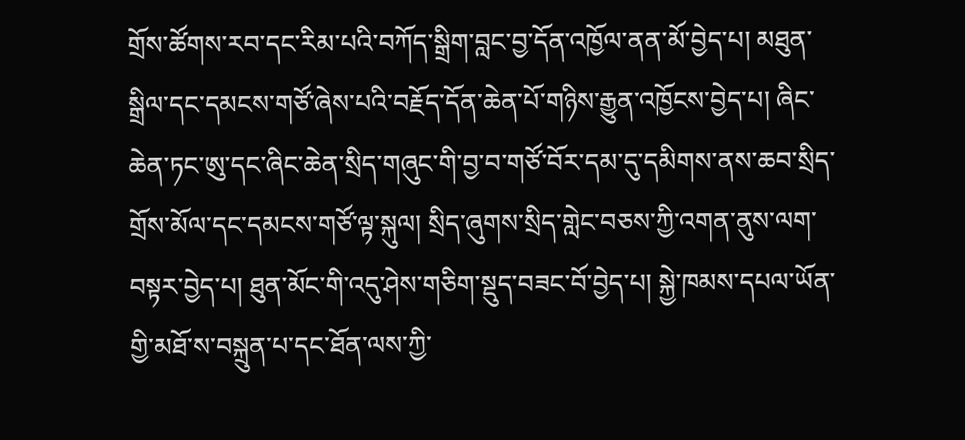གྲོས་ཚོགས་རབ་དང་རིམ་པའི་བཀོད་སྒྲིག་བླང་བྱ་དོན་འཁྱོལ་ནན་མོ་བྱེད་པ། མཐུན་སྒྲིལ་དང་དམངས་གཙོ་ཞེས་པའི་བརྗོད་དོན་ཆེན་པོ་གཉིས་རྒྱུན་འཁྱོངས་བྱེད་པ། ཞིང་ཆེན་ཏང་ཨུ་དང་ཞིང་ཆེན་སྲིད་གཞུང་གི་བྱ་བ་གཙོ་བོར་དམ་དུ་དམིགས་ནས་ཆབ་སྲིད་གྲོས་མོལ་དང་དམངས་གཙོ་ལྟ་སྐུལ། སྲིད་ཞུགས་སྲིད་གླེང་བཅས་ཀྱི་འགན་ནུས་ལག་བསྟར་བྱེད་པ། ཐུན་མོང་གི་འདུ་ཤེས་གཅིག་སྡུད་བཟང་བོ་བྱེད་པ། སྐྱེ་ཁམས་དཔལ་ཡོན་གྱི་མཐོ་ས་བསྐྲུན་པ་དང་ཐོན་ལས་ཀྱི་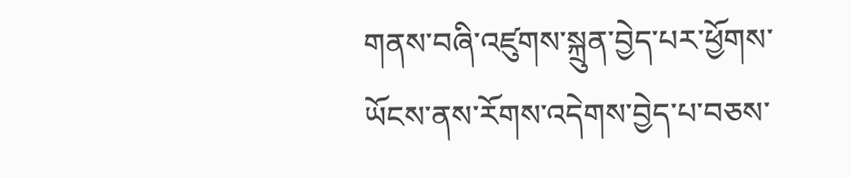གནས་བཞི་འཛུགས་སྐྲུན་བྱེད་པར་ཕྱོགས་ཡོངས་ནས་རོགས་འདེགས་བྱེད་པ་བཅས་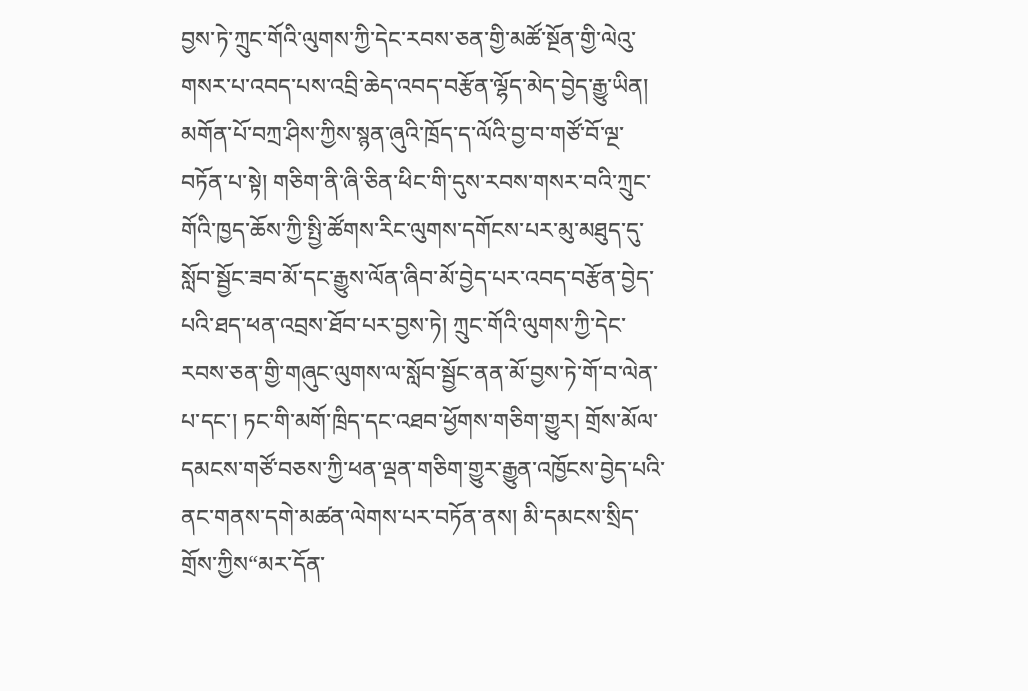བྱས་ཏེ་ཀྲུང་གོའི་ལུགས་ཀྱི་དེང་རབས་ཅན་གྱི་མཚོ་སྔོན་གྱི་ལེའུ་གསར་པ་འབད་པས་འབྲི་ཆེད་འབད་བརྩོན་ལྷོད་མེད་བྱེད་རྒྱུ་ཡིན།
མགོན་པོ་བཀྲ་ཤིས་ཀྱིས་སྙན་ཞུའི་ཁྲོད་ད་ལོའི་བྱ་བ་གཙོ་བོ་ལྔ་བཏོན་པ་སྟེ། གཅིག་ནི་ཞི་ཅིན་ཕིང་གི་དུས་རབས་གསར་བའི་ཀྲུང་གོའི་ཁྱད་ཆོས་ཀྱི་སྤྱི་ཚོགས་རིང་ལུགས་དགོངས་པར་མུ་མཐུད་དུ་སློབ་སྦྱོང་ཟབ་མོ་དང་རྒྱུས་ལོན་ཞིབ་མོ་བྱེད་པར་འབད་བརྩོན་བྱེད་པའི་ཐད་ཕན་འབྲས་ཐོབ་པར་བྱས་ཏེ། ཀྲུང་གོའི་ལུགས་ཀྱི་དེང་རབས་ཅན་གྱི་གཞུང་ལུགས་ལ་སློབ་སྦྱོང་ནན་མོ་བྱས་ཏེ་གོ་བ་ལེན་པ་དང་། ཏང་གི་མགོ་ཁྲིད་དང་འཐབ་ཕྱོགས་གཅིག་གྱུར། གྲོས་མོལ་དམངས་གཙོ་བཅས་ཀྱི་ཕན་ལྡན་གཅིག་གྱུར་རྒྱུན་འཁྱོངས་བྱེད་པའི་ནང་གནས་དགེ་མཚན་ལེགས་པར་བཏོན་ནས། མི་དམངས་སྲིད་གྲོས་ཀྱིས“མར་དོན་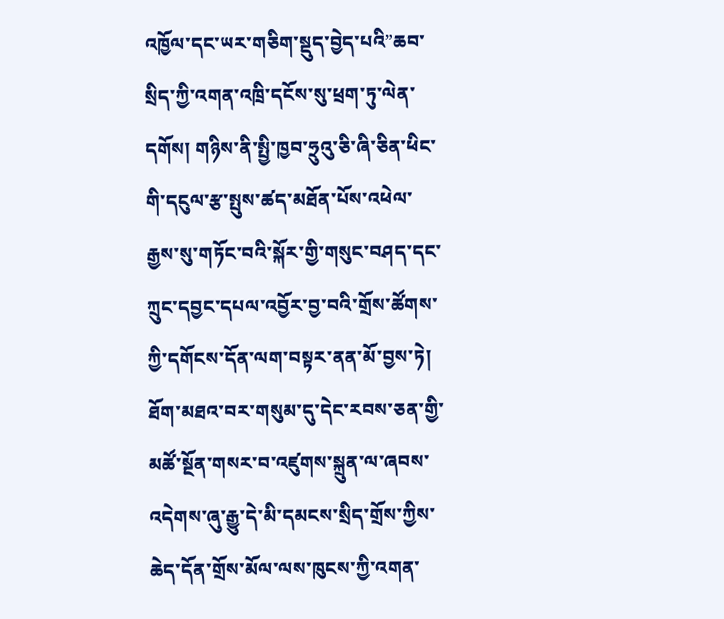འཁྱོལ་དང་ཡར་གཅིག་སྡུད་བྱེད་པའི”ཆབ་སྲིད་ཀྱི་འགན་འཁྲི་དངོས་སུ་ཕྲག་ཏུ་ལེན་དགོས། གཉིས་ནི་སྤྱི་ཁྱབ་ཧྲུའུ་ཅི་ཞི་ཅིན་ཕིང་གི་དངུལ་རྩ་སྤུས་ཚད་མཐོན་པོས་འཕེལ་རྒྱས་སུ་གཏོང་བའི་སྐོར་གྱི་གསུང་བཤད་དང་ཀྲུང་དབྱང་དཔལ་འབྱོར་བྱ་བའི་གྲོས་ཚོགས་ཀྱི་དགོངས་དོན་ལག་བསྟར་ནན་མོ་བྱས་ཏེ། ཐོག་མཐའ་བར་གསུམ་དུ་དེང་རབས་ཅན་གྱི་མཚོ་སྔོན་གསར་བ་འཛུགས་སྐྲུན་ལ་ཞབས་འདེགས་ཞུ་རྒྱུ་དེ་མི་དམངས་སྲིད་གྲོས་ཀྱིས་ཆེད་དོན་གྲོས་མོལ་ལས་ཁུངས་ཀྱི་འགན་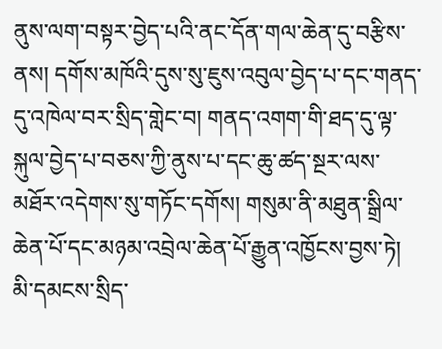ནུས་ལག་བསྟར་བྱེད་པའི་ནང་དོན་གལ་ཆེན་དུ་བརྩིས་ནས། དགོས་མཁོའི་དུས་སུ་ཇུས་འབུལ་བྱེད་པ་དང་གནད་དུ་འཁེལ་བར་སྲིད་གླེང་བ། གནད་འགག་གི་ཐད་དུ་ལྟ་སྐུལ་བྱེད་པ་བཅས་ཀྱི་ནུས་པ་དང་ཆུ་ཚད་སྔར་ལས་མཐོར་འདེགས་སུ་གཏོང་དགོས། གསུམ་ནི་མཐུན་སྒྲིལ་ཆེན་པོ་དང་མཉམ་འབྲེལ་ཆེན་པོ་རྒྱུན་འཁྱོངས་བྱས་ཏེ། མི་དམངས་སྲིད་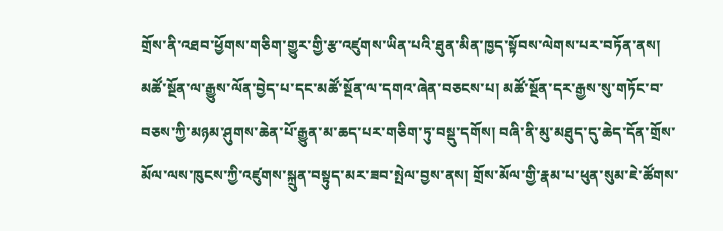གྲོས་ནི་འཐབ་ཕྱོགས་གཅིག་གྱུར་གྱི་རྩ་འཛུགས་ཡིན་པའི་ཐུན་མིན་ཁྱད་སྟོབས་ལེགས་པར་བཏོན་ནས། མཚོ་སྔོན་ལ་རྒྱུས་ལོན་བྱེད་པ་དང་མཚོ་སྔོན་ལ་དགའ་ཞེན་བཅངས་པ། མཚོ་སྔོན་དར་རྒྱས་སུ་གཏོང་བ་བཅས་ཀྱི་མཉམ་ཤུགས་ཆེན་པོ་རྒྱུན་མ་ཆད་པར་གཅིག་ཏུ་བསྡུ་དགོས། བཞི་ནི་མུ་མཐུད་དུ་ཆེད་དོན་གྲོས་མོལ་ལས་ཁུངས་ཀྱི་འཛུགས་སྐྲུན་བསྟུད་མར་ཟབ་སྤེལ་བྱས་ནས། གྲོས་མོལ་གྱི་རྣམ་པ་ཕུན་སུམ་ཇེ་ཚོགས་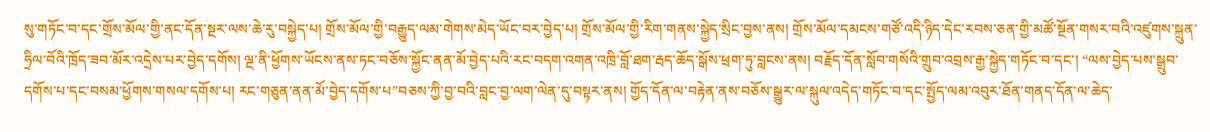སུ་གཏོང་བ་དང་གྲོས་མོལ་གྱི་ནང་དོན་སྔར་ལས་ཆེ་རུ་བསྐྱེད་པ། གྲོས་མོལ་གྱི་བརྒྱུད་ལམ་གེགས་མེད་ཡོང་བར་བྱེད་པ། གྲོས་མོལ་གྱི་རིག་གནས་སྐྱེད་སྲིང་བྱས་ནས། གྲོས་མོལ་དམངས་གཙོ་འདི་ཉིད་དེང་རབས་ཅན་གྱི་མཚོ་སྔོན་གསར་བའི་འཛུགས་སྐྲུན་ཧྲིལ་བོའི་ཁྲོད་ཟབ་མོར་འདྲེས་པར་བྱེད་དགོས། ལྔ་ནི་ཕྱོགས་ཡོངས་ནས་ཏང་བཅོས་སྐྱོང་ནན་མོ་བྱེད་པའི་རང་བདག་འགན་འཁྲི་བློ་ཐག་རྦད་ཆོད་སྒོས་ཕྲག་ཏུ་བླངས་ནས། བརྗོད་དོན་སློབ་གསོའི་གྲུབ་འབྲས་རྒྱ་སྐྱེད་གཏོང་བ་དང་། “ལས་བྱེད་པས་སྒྲུབ་དགོས་པ་དང་བསམ་ཕྱོགས་གསལ་དགོས་པ། རང་གཅུན་ནན་མོ་བྱེད་དགོས་པ”བཅས་ཀྱི་བྱ་བའི་བླང་བྱ་ལག་ལེན་དུ་བསྟར་ནས། གྱོད་དོན་ལ་བརྟེན་ནས་བཅོས་སྒྱུར་ལ་སྐུལ་འདེད་གཏོང་བ་དང་སྤྱོད་ལམ་འབུར་ཐོན་གནད་དོན་ལ་ཆེད་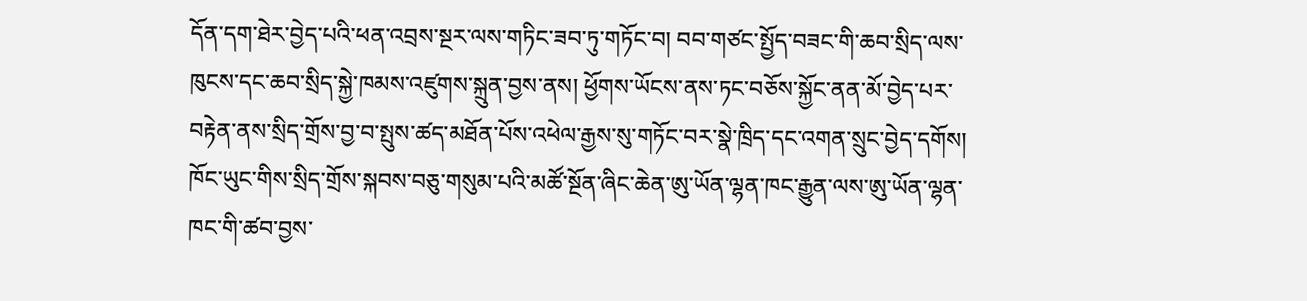དོན་དག་ཐེར་བྱེད་པའི་ཕན་འབྲས་སྔར་ལས་གཏིང་ཟབ་ཏུ་གཏོང་བ། བབ་གཙང་སྤྱོད་བཟང་གི་ཆབ་སྲིད་ལས་ཁུངས་དང་ཆབ་སྲིད་སྐྱེ་ཁམས་འཛུགས་སྐྲུན་བྱས་ནས། ཕྱོགས་ཡོངས་ནས་ཏང་བཅོས་སྐྱོང་ནན་མོ་བྱེད་པར་བརྟེན་ནས་སྲིད་གྲོས་བྱ་བ་སྤུས་ཚད་མཐོན་པོས་འཕེལ་རྒྱས་སུ་གཏོང་བར་སྣེ་ཁྲིད་དང་འགན་སྲུང་བྱེད་དགོས།
ཁོང་ཡུང་གིས་སྲིད་གྲོས་སྐབས་བཅུ་གསུམ་པའི་མཚོ་སྔོན་ཞིང་ཆེན་ཨུ་ཡོན་ལྷན་ཁང་རྒྱུན་ལས་ཨུ་ཡོན་ལྷན་ཁང་གི་ཚབ་བྱས་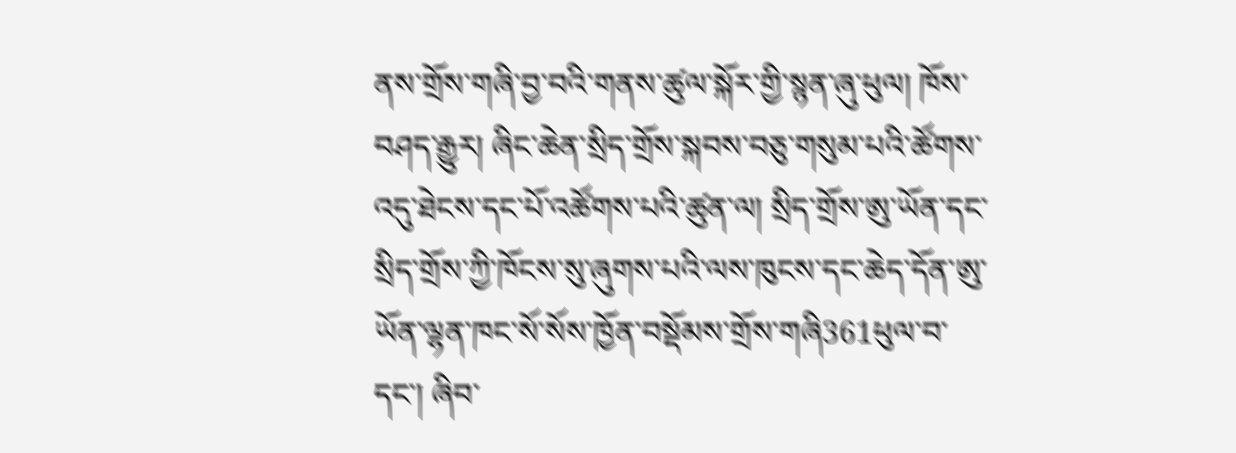ནས་གྲོས་གཞི་བྱ་བའི་གནས་ཚུལ་སྐོར་གྱི་སྙན་ཞུ་ཕུལ། ཁོས་བཤད་རྒྱུར། ཞིང་ཆེན་སྲིད་གྲོས་སྐབས་བཅུ་གསུམ་པའི་ཚོགས་འདུ་ཐེངས་དང་པོ་འཚོགས་པའི་ཚུན་ལ། སྲིད་གྲོས་ཨུ་ཡོན་དང་སྲིད་གྲོས་ཀྱི་ཁོངས་སུ་ཞུགས་པའི་ལས་ཁུངས་དང་ཆེད་དོན་ཨུ་ཡོན་ལྷན་ཁང་སོ་སོས་ཁྱོན་བསྡོམས་གྲོས་གཞི361ཕུལ་བ་དང་། ཞིབ་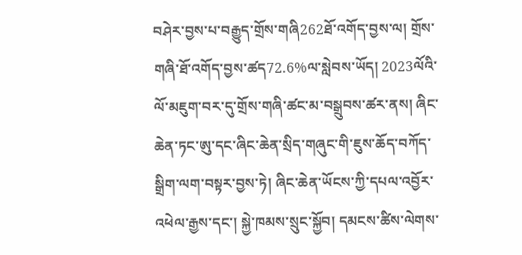བཤེར་བྱས་པ་བརྒྱུད་གྲོས་གཞི262ཐོ་འགོད་བྱས་ལ། གྲོས་གཞི་ཐོ་འགོད་བྱས་ཚད72.6%ལ་སླེབས་ཡོད། 2023ལོའི་ལོ་མཇུག་བར་དུ་གྲོས་གཞི་ཚང་མ་བསྒྲུབས་ཚར་ནས། ཞིང་ཆེན་ཏང་ཨུ་དང་ཞིང་ཆེན་སྲིད་གཞུང་གི་ཇུས་ཆོད་བཀོད་སྒྲིག་ལག་བསྟར་བྱས་ཏེ། ཞིང་ཆེན་ཡོངས་ཀྱི་དཔལ་འབྱོར་འཕེལ་རྒྱས་དང་། སྐྱེ་ཁམས་སྲུང་སྐྱོབ། དམངས་ཚིས་ལེགས་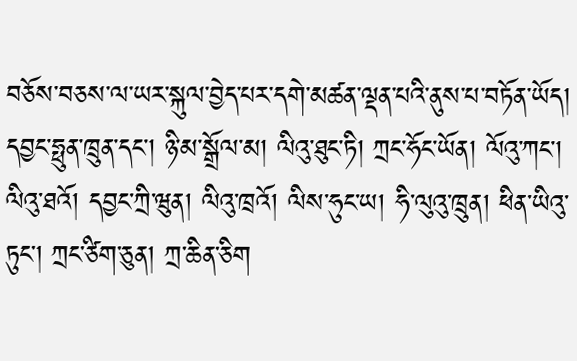བཅོས་བཅས་ལ་ཡར་སྐུལ་བྱེད་པར་དགེ་མཚན་ལྡན་པའི་ནུས་པ་བཏོན་ཡོད།
དབྱང་ཧྥུན་ཁྲུན་དང་། ཉི་མ་སྒྲོལ་མ། ལིའུ་ཐུང་ཏི། ཀྲང་ཧོང་ཡོན། ལོའུ་ཀང་། ལིའུ་ཐའོ། དབྱང་ཀྲི་ཝུན། ལིའུ་ཁྲའོ། ལིས་ཧུང་ཡ། ཧི་ལུའུ་ཁྲུན། ཕིན་ཡིའུ་ཏུང་། ཀྲང་ཙིག་ཅུན། ཀྲ་ཆིན་ཅིག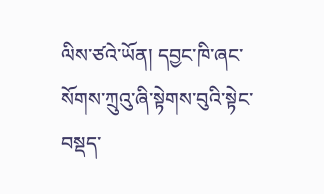ལིས་ཙའེ་ཡོན། དབྱང་ཁི་ཞང་སོགས་ཀྲུའུ་ཞི་སྟེགས་བུའི་སྟེང་བསྡད་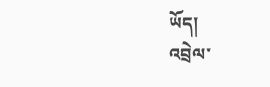ཡོད།
འབྲེལ་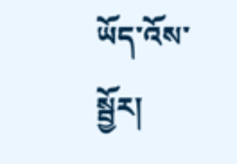ཡོད་འོས་སྦྱོར།